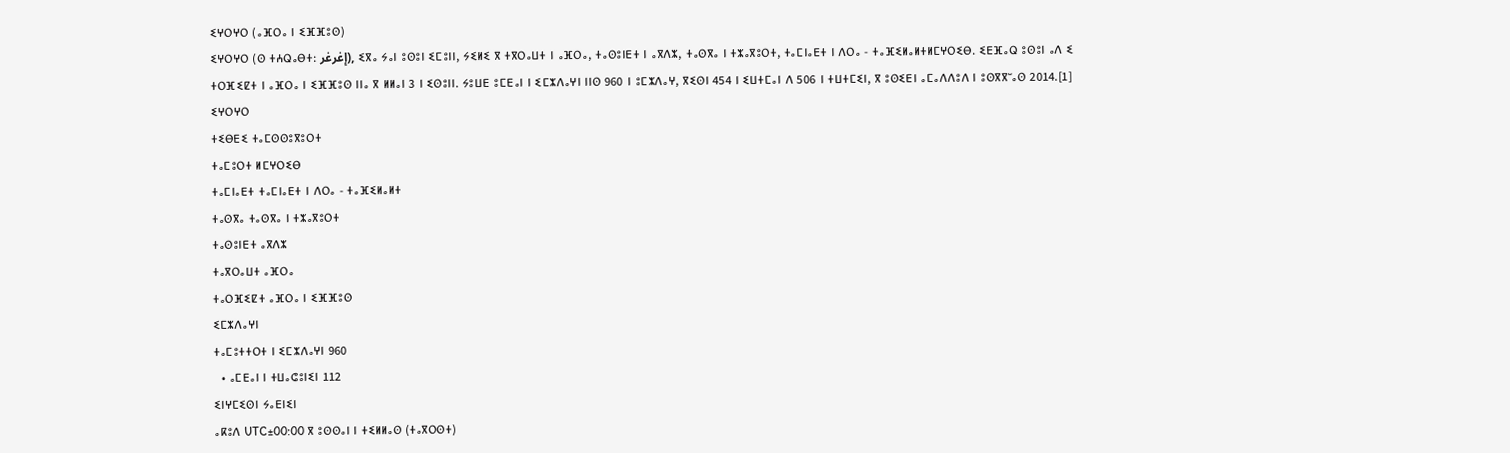ⵉⵖⵔⵖⵔ (ⴰⴼⵔⴰ ⵏ ⵉⴼⴼⵓⵙ)
ⵉⵖⵔⵖⵔ (ⵙ ⵜⵄⵕⴰⴱⵜ: إغرغر), ⵉⴳⴰ ⵢⴰⵏ ⵓⵙⵓⵏ ⵉⵎⵓⵏⵏ, ⵢⵉⵍⵉ ⴳ ⵜⴳⵔⴰⵡⵜ ⵏ ⴰⴼⵔⴰ, ⵜⴰⵙⵓⵏⴹⵜ ⵏ ⴰⴳⴷⵣ, ⵜⴰⵙⴳⴰ ⵏ ⵜⵣⴰⴳⵓⵔⵜ, ⵜⴰⵎⵏⴰⴹⵜ ⵏ ⴷⵔⴰ - ⵜⴰⴼⵉⵍⴰⵍⵜⵍⵎⵖⵔⵉⴱ. ⵉⴹⴼⴰⵕ ⵓⵙⵓⵏ ⴰⴷ ⵉ ⵜⵔⴼⵉⵇⵜ ⵏ ⴰⴼⵔⴰ ⵏ ⵉⴼⴼⵓⵙ ⵏⵏⴰ ⴳ ⵍⵍⴰⵏ 3 ⵏ ⵉⵙⵓⵏⵏ. ⵢⵓⵡⴹ ⵓⵎⴹⴰⵏ ⵏ ⵉⵎⵣⴷⴰⵖⵏ ⵏⵏⵙ 960 ⵏ ⵓⵎⵣⴷⴰⵖ, ⴳⵉⵙⵏ 454 ⵏ ⵉⵡⵜⵎⴰⵏ ⴷ 506 ⵏ ⵜⵡⵜⵎⵉⵏ, ⴳ ⵓⵙⵉⴹⵏ ⴰⵎⴰⴷⴷⵓⴷ ⵏ ⵓⵙⴳⴳⵯⴰⵙ 2014.[1]
ⵉⵖⵔⵖⵔ
ⵜⵉⴱⴹⵉ ⵜⴰⵎⵙⵙⵓⴳⵓⵔⵜ
ⵜⴰⵎⵓⵔⵜ ⵍⵎⵖⵔⵉⴱ
ⵜⴰⵎⵏⴰⴹⵜ ⵜⴰⵎⵏⴰⴹⵜ ⵏ ⴷⵔⴰ - ⵜⴰⴼⵉⵍⴰⵍⵜ
ⵜⴰⵙⴳⴰ ⵜⴰⵙⴳⴰ ⵏ ⵜⵣⴰⴳⵓⵔⵜ
ⵜⴰⵙⵓⵏⴹⵜ ⴰⴳⴷⵣ
ⵜⴰⴳⵔⴰⵡⵜ ⴰⴼⵔⴰ
ⵜⴰⵔⴼⵉⵇⵜ ⴰⴼⵔⴰ ⵏ ⵉⴼⴼⵓⵙ
ⵉⵎⵣⴷⴰⵖⵏ
ⵜⴰⵎⵓⵜⵜⵔⵜ ⵏ ⵉⵎⵣⴷⴰⵖⵏ 960
  • ⴰⵎⴹⴰⵏ ⵏ ⵜⵡⴰⵛⵓⵏⵉⵏ 112
ⵉⵏⵖⵎⵉⵙⵏ ⵢⴰⴹⵏⵉⵏ
ⴰⴽⵓⴷ UTC±00:00 ⴳ ⵓⵙⵙⴰⵏ ⵏ ⵜⵉⵍⵍⴰⵙ (ⵜⴰⴳⵔⵙⵜ)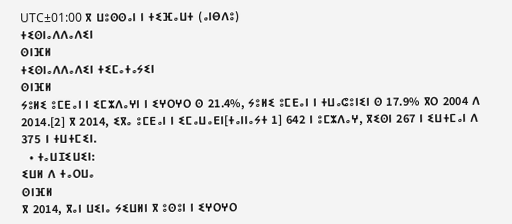UTC±01:00 ⴳ ⵡⵓⵙⵙⴰⵏ ⵏ ⵜⵉⴼⴰⵡⵜ (ⴰⵏⴱⴷⵓ)
ⵜⵉⵙⵏⴰⴷⴷⴰⴷⵉⵏ
ⵙⵏⴼⵍ
ⵜⵉⵙⵏⴰⴷⴷⴰⴷⵉⵏ ⵜⵉⵎⴰⵜⴰⵢⵉⵏ
ⵙⵏⴼⵍ
ⵢⵓⵍⵉ ⵓⵎⴹⴰⵏ ⵏ ⵉⵎⵣⴷⴰⵖⵏ ⵏ ⵉⵖⵔⵖⵔ ⵙ 21.4%, ⵢⵓⵍⵉ ⵓⵎⴹⴰⵏ ⵏ ⵜⵡⴰⵛⵓⵏⵉⵏ ⵙ 17.9% ⴳⵔ 2004 ⴷ 2014.[2] ⴳ 2014, ⵉⴳⴰ ⵓⵎⴹⴰⵏ ⵏ ⵉⵎⴰⵡⴰⴹⵏ[ⵜⴰⵏⵏⴰⵢⵜ 1] 642 ⵏ ⵓⵎⵣⴷⴰⵖ, ⴳⵉⵙⵏ 267 ⵏ ⵉⵡⵜⵎⴰⵏ ⴷ 375 ⵏ ⵜⵡⵜⵎⵉⵏ.
  • ⵜⴰⵡⵊⵉⵡⵉⵏ:
ⵉⵡⵍ ⴷ ⵜⴰⵔⵡⴰ
ⵙⵏⴼⵍ
ⴳ 2014, ⴳⴰⵏ ⵡⵉⵏⴰ ⵢⵉⵡⵍⵏ ⴳ ⵓⵙⵓⵏ ⵏ ⵉⵖⵔⵖⵔ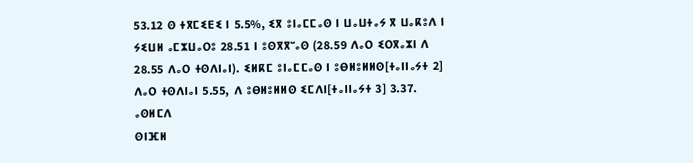53.12 ⵙ ⵜⴳⵎⵉⴹⵉ ⵏ 5.5%, ⵉⴳ ⵓⵏⴰⵎⵎⴰⵙ ⵏ ⵡⴰⵡⵜⴰⵢ ⴳ ⵡⴰⴽⵓⴷ ⵏ ⵢⵉⵡⵍ ⴰⵎⵣⵡⴰⵔⵓ 28.51 ⵏ ⵓⵙⴳⴳⵯⴰⵙ (28.59 ⴷⴰⵔ ⵉⵔⴳⴰⵣⵏ ⴷ 28.55 ⴷⴰⵔ ⵜⵙⴷⵏⴰⵏ). ⵉⵍⴽⵎ ⵓⵏⴰⵎⵎⴰⵙ ⵏ ⵓⴱⵍⵓⵍⵍⵙ[ⵜⴰⵏⵏⴰⵢⵜ 2] ⴷⴰⵔ ⵜⵙⴷⵏⴰⵏ 5.55, ⴷ ⵓⴱⵍⵓⵍⵍⵙ ⵉⵎⴷⵏ[ⵜⴰⵏⵏⴰⵢⵜ 3] 3.37.
ⴰⵙⵍⵎⴷ
ⵙⵏⴼⵍ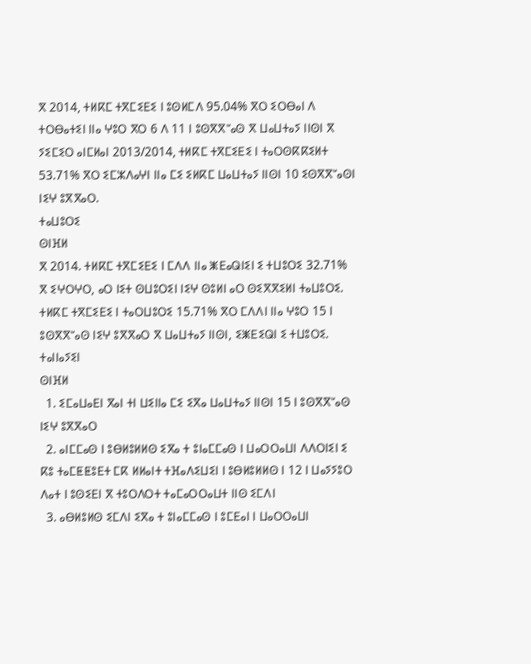ⴳ 2014, ⵜⵍⴽⵎ ⵜⴳⵎⵉⴹⵉ ⵏ ⵓⵙⵍⵎⴷ 95.04% ⴳⵔ ⵉⵔⴱⴰⵏ ⴷ ⵜⵔⴱⴰⵜⵉⵏ ⵏⵏⴰ ⵖⵓⵔ ⴳⵔ 6 ⴷ 11 ⵏ ⵓⵙⴳⴳⵯⴰⵙ ⴳ ⵡⴰⵡⵜⴰⵢ ⵏⵏⵙⵏ ⴳ ⵢⵉⵎⵉⵔ ⴰⵏⵎⵍⴰⵏ 2013/2014, ⵜⵍⴽⵎ ⵜⴳⵎⵉⴹⵉ ⵏ ⵜⴰⵔⵙⴽⴽⵉⵍⵜ 53.71% ⴳⵔ ⵉⵎⵣⴷⴰⵖⵏ ⵏⵏⴰ ⵎⵉ ⵉⵍⴽⵎ ⵡⴰⵡⵜⴰⵢ ⵏⵏⵙⵏ 10 ⵉⵙⴳⴳⵯⴰⵙⵏ ⵏⵉⵖ ⵓⴳⴳⴰⵔ.
ⵜⴰⵡⵓⵔⵉ
ⵙⵏⴼⵍ
ⴳ 2014. ⵜⵍⴽⵎ ⵜⴳⵎⵉⴹⵉ ⵏ ⵎⴷⴷ ⵏⵏⴰ ⵥⴹⴰⵕⵏⵉⵏ ⵉ ⵜⵡⵓⵔⵉ 32.71% ⴳ ⵉⵖⵔⵖⵔ, ⴰⵔ ⵏⵉⵜ ⵙⵡⵓⵔⵉⵏ ⵏⵉⵖ ⵙⵓⵍⵏ ⴰⵔ ⵙⵉⴳⴳⵉⵍⵏ ⵜⴰⵡⵓⵔⵉ. ⵜⵍⴽⵎ ⵜⴳⵎⵉⴹⵉ ⵏ ⵜⴰⵔⵡⵓⵔⵉ 15.71% ⴳⵔ ⵎⴷⴷⵏ ⵏⵏⴰ ⵖⵓⵔ 15 ⵏ ⵓⵙⴳⴳⵯⴰⵙ ⵏⵉⵖ ⵓⴳⴳⴰⵔ ⴳ ⵡⴰⵡⵜⴰⵢ ⵏⵏⵙⵏ, ⵉⵥⴹⵉⵕⵏ ⵉ ⵜⵡⵓⵔⵉ.
ⵜⴰⵏⵏⴰⵢⵉⵏ
ⵙⵏⴼⵍ
  1. ⵉⵎⴰⵡⴰⴹⵏ ⴳⴰⵏ ⵜⵏ ⵡⵉⵏⵏⴰ ⵎⵉ ⵉⴳⴰ ⵡⴰⵡⵜⴰⵢ ⵏⵏⵙⵏ 15 ⵏ ⵓⵙⴳⴳⵯⴰⵙ ⵏⵉⵖ ⵓⴳⴳⴰⵔ
  2. ⴰⵏⵎⵎⴰⵙ ⵏ ⵓⴱⵍⵓⵍⵍⵙ ⵉⴳⴰ ⵜ ⵓⵏⴰⵎⵎⴰⵙ ⵏ ⵡⴰⵔⵔⴰⵡⵏ ⴷⴷⵔⵏⵉⵏ ⵉ ⴽⵓ ⵜⴰⵎⵟⵟⵓⴹⵜ ⵎⴽ ⵍⵍⴰⵏⵜ ⵜⴼⴰⴷⵉⵡⵉⵏ ⵏ ⵓⴱⵍⵓⵍⵍⵙ ⵏ 12 ⵏ ⵡⴰⵢⵢⵓⵔ ⴷⴰⵜ ⵏ ⵓⵙⵉⴹⵏ ⴳ ⵜⵓⵔⴷⵔⵜ ⵜⴰⵎⴰⵔⵔⴰⵡⵜ ⵏⵏⵙ ⵉⵎⴷⵏ
  3. ⴰⴱⵍⵓⵍⵙ ⵉⵎⴷⵏ ⵉⴳⴰ ⵜ ⵓⵏⴰⵎⵎⴰⵙ ⵏ ⵓⵎⴹⴰⵏ ⵏ ⵡⴰⵔⵔⴰⵡⵏ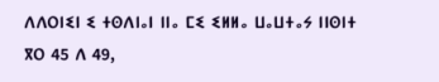ⴷⴷⵔⵏⵉⵏ ⵉ ⵜⵙⴷⵏⴰⵏ ⵏⵏⴰ ⵎⵉ ⵉⵍⵍⴰ ⵡⴰⵡⵜⴰⵢ ⵏⵏⵙⵏⵜ ⴳⵔ 45 ⴷ 49,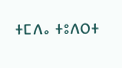ⵜⵎⴷⴰ ⵜⵓⴷⵔⵜ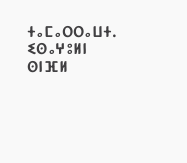ⵜⴰⵎⴰⵔⵔⴰⵡⵜ.
ⵉⵙⴰⵖⵓⵍⵏ
ⵙⵏⴼⵍ